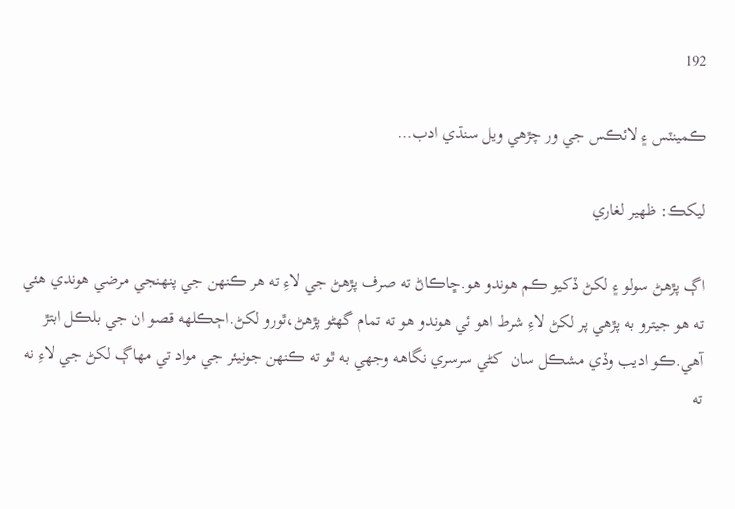192

ڪمينٽس ۽ لائڪس جي ور چڙهي ويل سنڌي ادب…

ليکڪ: ظهير لغاري

اڳ پڙهڻ سولو ۽ لکڻ ڏکيو ڪم هوندو هو.ڇاڪاڻ ته صرف پڙهڻ جي لاءِ ته هر ڪنهن جي پنهنجي مرضي هوندي هئي ته هو جيترو به پڙهي پر لکڻ لاءِ شرط اهو ئي هوندو هو ته تمام گهڻو پڙهڻ،ٿورو لکڻ.اڄڪلهه قصو ان جي بلڪل ابتڙ آهي.ڪو اديب وڏي مشڪل سان  کڻي سرسري نگاهه وجهي به ٿو ته ڪنهن جونيئر جي مواد تي مهاڳ لکڻ جي لاءِ نه ته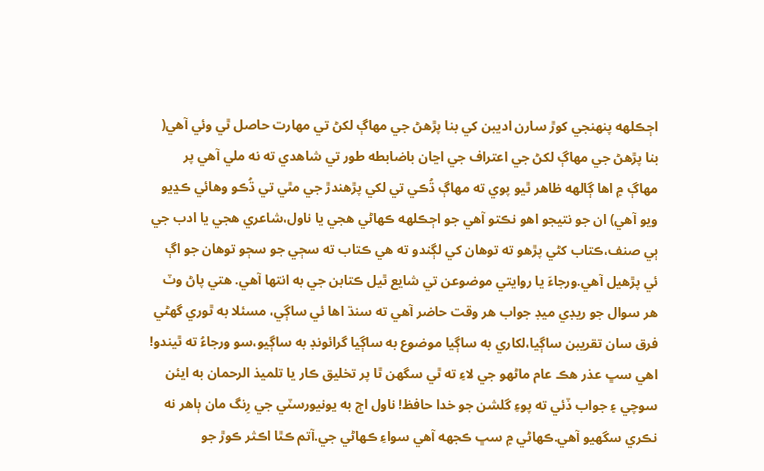اڄڪلهه پنهنجي کوڙ سارن اديبن کي بنا پڙهڻ جي مهاڳ لکڻ تي مهارت حاصل ٿي وئي آهي( بنا پڙهڻ جي مهاڳ لکڻ جي اعتراف جي اڃان باضابطه طور تي شاهدي ته نه ملي آهي پر مھاڳ ۾ اها ڳالهه ظاهر ٿيو پوي ته مهاڳ ڌُڪي تي لکي پڙهندڙ جي مٿي تي ڌُڪو وهائي ڪڍيو ويو آهي) ان جو نتيجو اهو نڪتو آهي جو اڄڪلهه ڪهاڻي هجي يا ناول،شاعري هجي يا ادب جي ٻي صنف،ڪتاب کڻي پڙهو ته توهان کي لڳندو ته هي ڪتاب ته سڄي جو سڄو توهان جو اڳ ئي پڙهيل آهي.ورجاءَ يا روايتي موضوعن تي شايع ٿيل ڪتابن جي به انتها آهي. هتي پاڻ وٽ هر سوال جو ريڊي ميڊ جواب هر وقت حاضر آهي ته سنڌ اها ئي ساڳي، مسئلا به ٿوري گهڻي فرق سان تقريبن ساڳيا،لکاري به ساڳيا موضوع به ساڳيا گرائونڊ به ساڳيو،سو ورجاءُ ته ٿيندو! اهي سڀ عذر هڪ عام ماڻهو جي لاءِ ته ٿي سگهن ٿا پر تخليق ڪار يا تلميذ الرحمان به ايئن سوچي ۽ جواب ڏئي ته پوءِ گلشن جو خدا حافظ! ناول اڄ به يونيورسٽي جي رِنگ مان ٻاهر نه نڪري سگهيو آهي.ڪهاڻي ۾ سڀ ڪجهه آهي سواءِ ڪهاڻي جي.آتم ڪٿا اڪثر ڪوڙ جو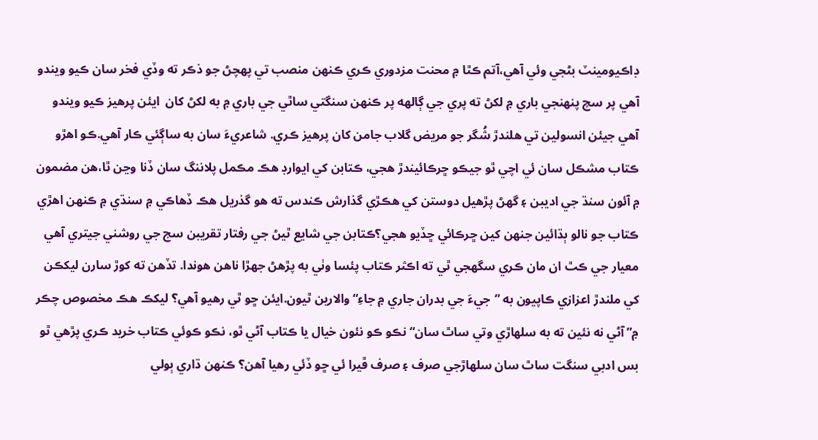ڊاڪيومينٽ بڻجي وئي آهي،آتم ڪٿا ۾ محنت مزدوري ڪري ڪنهن منصب تي پهچڻ جو ذڪر ته وڏي فخر سان ڪيو ويندو آهي پر سچ پنهنجي باري ۾ لکڻ ته پري جي ڳالهه پر ڪنهن سنگتي ساٿي جي باري ۾ به لکڻ کان  ايئن پرهيز ڪيو ويندو آهي جيئن انسولين تي هلندڙ شُگر جو مريض گلاب جامن کان پرهيز ڪري. شاعريءَ سان به ساڳئي ڪار آهي.ڪو اهڙو ڪتاب مشڪل سان ئي اچي ٿو جيڪو ڇرڪائيندڙ هجي، ڪتابن کي ايوارڊ هڪ مڪمل پلاننگ سان ڏنا وڃن ٿا،هن مضمون ۾ آئون سنڌ جي اديبن ۽ گهڻ پڙهيل دوستن کي هڪڙي گذارش ڪندس ته هو گذريل هڪ ڏهاڪي ۾ سنڌي ۾ ڪنهن اهڙي ڪتاب جو نالو ٻڌائين جنهن کين ڇرڪائي ڇڏيو هجي؟ڪتابن جي شايع ٿيڻ جي رفتار تقريبن سج جي روشني جيتري آهي معيار جي ڪٿ ان مان ڪري سگهجي ٿي ته اڪثر ڪتاب پئسا وٺي به پڙهڻ جهڙا ناهن هوندا. تڏهن ته کوڙ سارن ليکڪن کي ملندڙ اعزازي ڪاپيون به ”جيءَ جي بدران جاري ۾ جاءِ“ والارين ٿيون.ايئن ڇو ٿي رهيو آهي؟ ليکڪ هڪ مخصوص چڪر ۾”آڻي نه نئين ته به سلهاڙي وتي ساٿ سان“ نڪو ڪو نئون خيال يا ڪتاب آڻي ٿو، نڪو ڪوئي ڪتاب خريد ڪري پڙهي ٿو بس ادبي سنگت ساٿ سان سلهاڙجي صرف ۽ صرف ڦيرا ئي ڇو ڏئي رهيا آهن؟ ڪنهن ڌاري ٻولي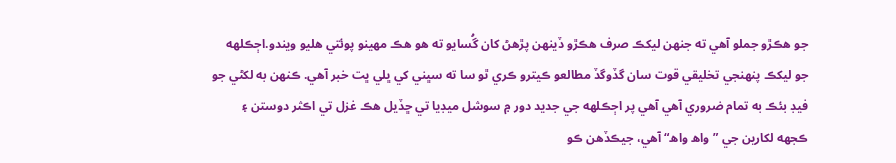جو هڪڙو جملو آهي ته جنهن ليکڪ صرف هڪڙو ڏينهن پڙهڻ کان گُسايو ته هو هڪ مهينو پوئتي هليو ويندو.اڄڪلهه جو ليکڪ پنهنجي تخليقي قوت سان گڏوگڏ مطالعو ڪيترو ڪري ٿو سا ته سڀني کي ڀلي ڀت خبر آهي. ڪنهن به لکڻي جو فيڊ بئڪ به تمام ضروري آهي آهي پر اڄڪلهه جي جديد دور ۾ سوشل ميڊيا تي ڇڏيل هڪ غزل تي اڪثر دوستن ۽ ڪجهه لکارين جي ”واھ واھ“ آهي، جيڪڏهن ڪو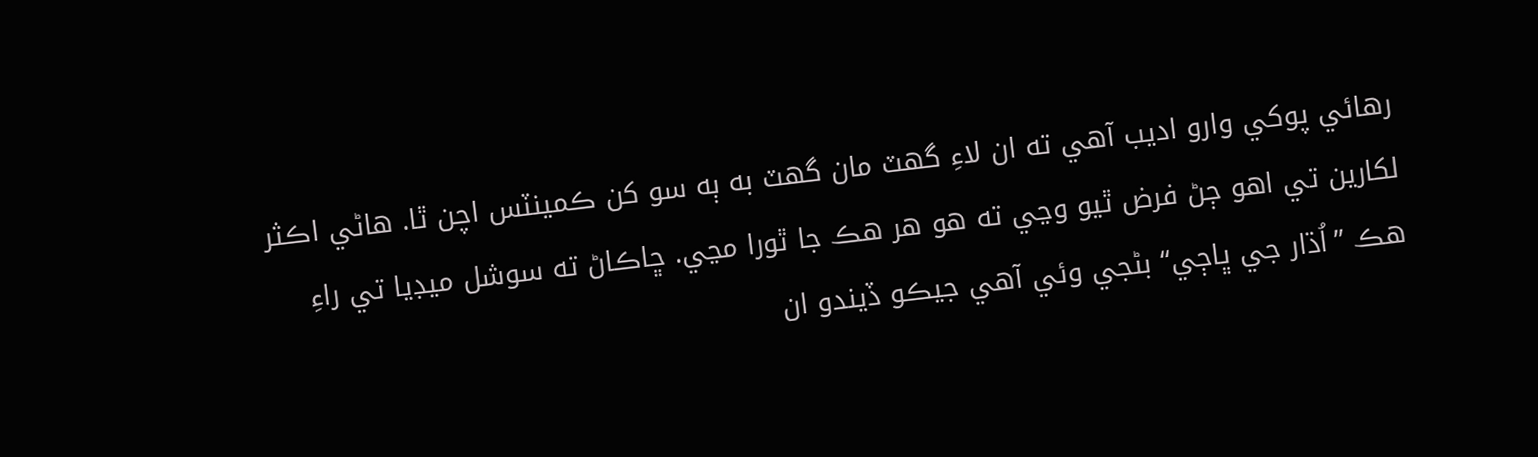رهائي پوکي وارو اديب آهي ته ان لاءِ گهٽ مان گهٽ به ٻه سو کن ڪمينٽس اچن ٿا. هاڻي اڪثر لکارين تي اهو ڄڻ فرض ٿيو وڃي ته هو هر هڪ جا ٿورا مڃي. ڇاڪاڻ ته سوشل ميڊيا تي راءِ هڪ ”اُڌار جي ڀاڄي“ بڻجي وئي آهي جيڪو ڏيندو ان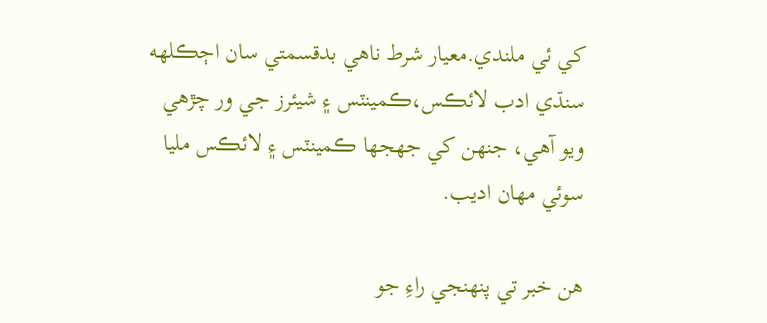کي ئي ملندي.معيار شرط ناهي بدقسمتي سان اڄڪلهه سنڌي ادب لائڪس،ڪمينٽس ۽ شيئرز جي ور چڙهي ويو آهي، جنهن کي جهجها ڪمينٽس ۽ لائڪس مليا سوئي مهان اديب.

هن خبر تي پنهنجي راءِ جو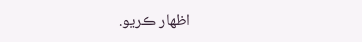اظهار ڪريو.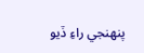پنهنجي راءِ ڏيو